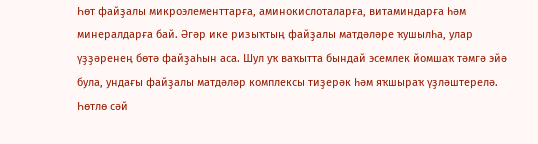Һөт файҙалы микроэлементтарға, аминокислоталарға, витаминдарға һәм минералдарға бай. Әгәр ике ризыҡтың файҙалы матдәләре ҡушылһа, улар үҙҙәренең бөтә файҙаһын аса. Шул уҡ ваҡытта бындай эсемлек йомшаҡ тәмгә эйә була, ундағы файҙалы матдәләр комплексы тиҙерәк һәм яҡшыраҡ үҙләштерелә.
Һөтлө сәй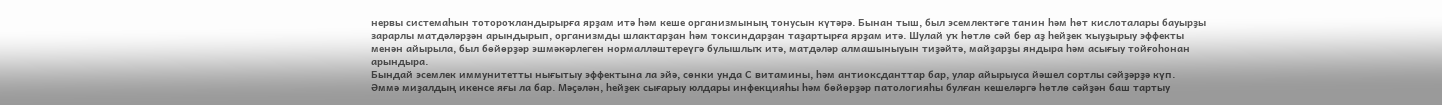нервы системаһын тотороҡландырырға ярҙам итә һәм кеше организмының тонусын күтәрә. Бынан тыш, был эсемлектәге танин һәм һөт кислоталары бауырҙы зарарлы матдәләрҙән арындырып, организмды шлактарҙан һәм токсиндарҙан таҙартырға ярҙам итә. Шулай уҡ һөтлө сәй бер аҙ һейҙек ҡыуҙырыу эффекты менән айырыла, был бөйөрҙәр эшмәкәрлеген нормалләштереүгә булышлыҡ итә, матдәләр алмашыныуын тиҙәйтә, майҙарҙы яндыра һәм асығыу тойғоһонан арындыра.
Бындай эсемлек иммунитетты нығытыу эффектына ла эйә, сөнки унда С витамины, һәм антиоксданттар бар, улар айырыуса йәшел сортлы сәйҙәрҙә күп.
Әммә миҙалдың икенсе яғы ла бар. Мәҫәлән, һейҙек сығарыу юлдары инфекцияһы һәм бөйөрҙәр патологияһы булған кешеләргә һөтлө сәйҙән баш тартыу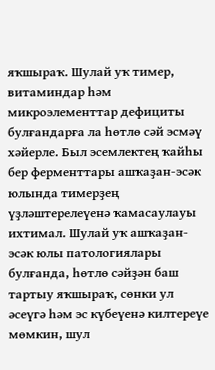яҡшыраҡ. Шулай уҡ тимер, витаминдар һәм микроэлементтар дефициты булғандарға ла һөтлө сәй эсмәү хәйерле. Был эсемлектең ҡайһы бер ферменттары ашҡаҙан-эсәк юлында тимерҙең үҙләштерелеүенә ҡамасаулауы ихтимал. Шулай уҡ ашҡаҙан-эсәк юлы патологиялары булғанда, һөтлө сәйҙән баш тартыу яҡшыраҡ, сөнки ул әсеүгә һәм эс күбеүенә килтереүе мөмкин, шул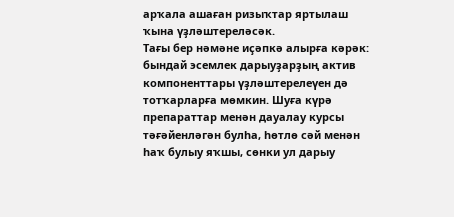арҡала ашаған ризыҡтар яртылаш ҡына үҙләштереләсәк.
Тағы бер нәмәне иҫәпкә алырға кәрәк: бындай эсемлек дарыуҙарҙың актив компоненттары үҙләштерелеүен дә тотҡарларға мөмкин. Шуға күрә препараттар менән дауалау курсы тәғәйенләгән булһа, һөтлө сәй менән һаҡ булыу яҡшы, сөнки ул дарыу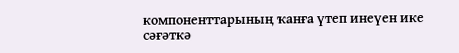компоненттарының ҡанға үтеп инеүен ике сәғәткә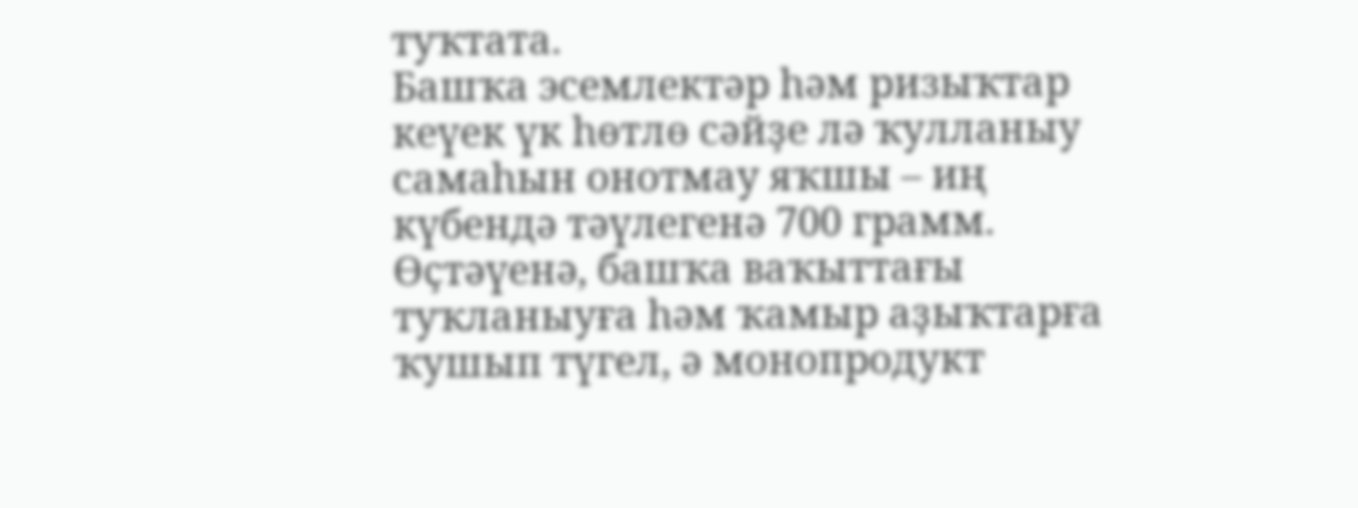туҡтата.
Башҡа эсемлектәр һәм ризыҡтар кеүек үк һөтлө сәйҙе лә ҡулланыу самаһын онотмау яҡшы – иң күбендә тәүлегенә 700 грамм. Өҫтәүенә, башҡа ваҡыттағы туҡланыуға һәм ҡамыр аҙыҡтарға ҡушып түгел, ә монопродукт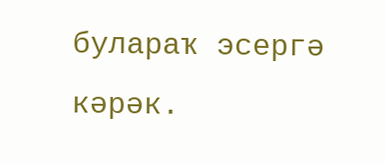булараҡ эсергә кәрәк.